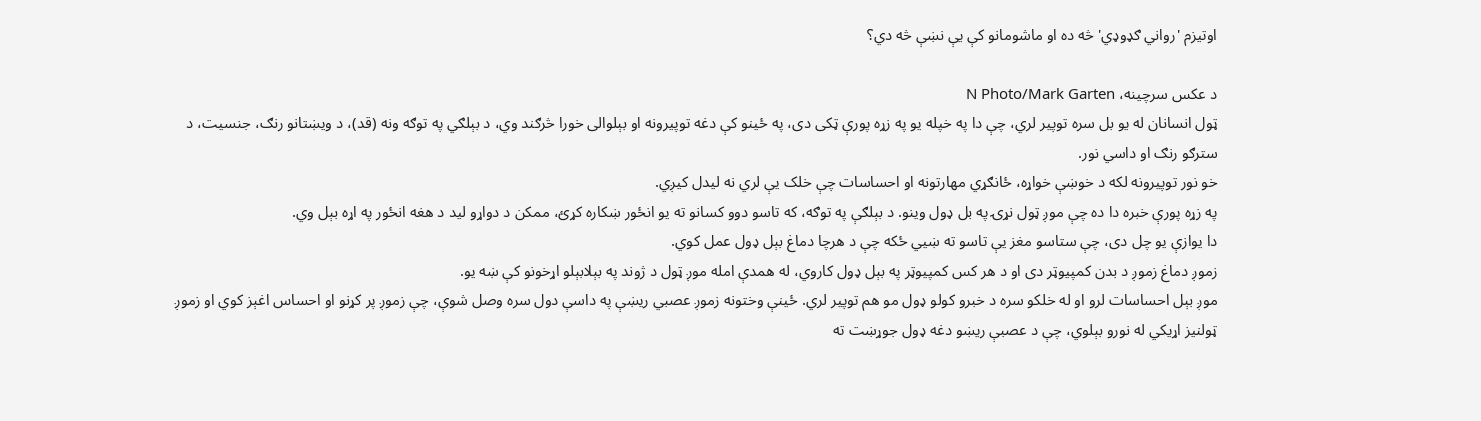اوتیزم 'رواني ګډوډي' څه ده او ماشومانو کې یې نښې څه دي؟

د عکس سرچینه، N Photo/Mark Garten
ټول انسانان له یو بل سره توپیر لري، چې دا په خپله یو په زړه پورې ټکی دی، په ځینو کې دغه توپیرونه او بېلوالی خورا څرګند وي، د بېلګي په توګه ونه (قد)، د ویښتانو رنګ، جنسیت، د سترګو رنګ او داسي نور.
خو نور توپیرونه لکه د خوښې خواړه، ځانګړي مهارتونه او احساسات چې خلک یې لري نه لیدل کیږي.
په زړه پورې خبره دا ده چې موږ ټول نړۍ په بل ډول وینو. د بېلګې په توګه، که تاسو دوو کسانو ته یو انځور ښکاره کړئ، ممکن د دواړو لید د هغه انځور په اړه بېل وي.
دا یوازې یو چل دی، چې ستاسو مغز یې تاسو ته ښیي ځکه چې د هرچا دماغ بېل ډول عمل کوي.
زموږ دماغ زموږ د بدن کمپیوټر دی او د هر کس کمپیوټر په بېل ډول کاروي، له همدې امله موږ ټول د ژوند په بېلابېلو اړخونو کې ښه یو.
موږ بېل احساسات لرو او له خلکو سره د خبرو کولو ډول مو هم توپیر لري. ځینې وختونه زموږ عصبي ریښې په داسې دول سره وصل شوې، چې زموږ پر کړنو او احساس اغېز کوي او زموږ ټولنیز اړیکي له نورو بېلوي، چې د عصبې ریښو دغه ډول جوړښت ته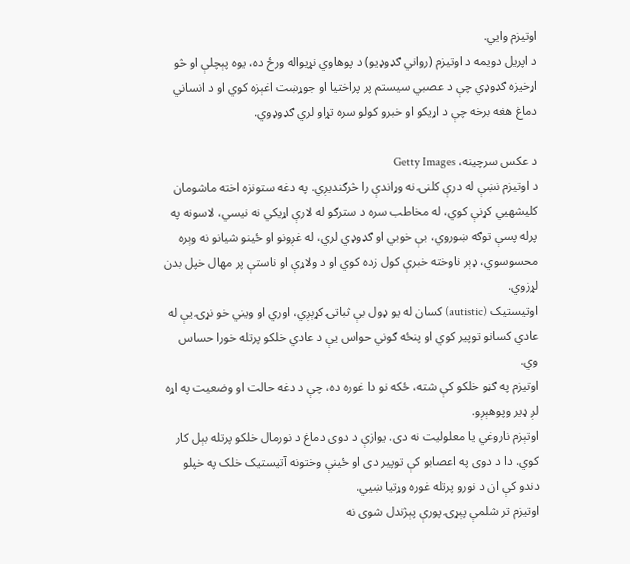اوتیزم وایي.
د اپریل دویمه د اوتیزم (رواني ګډوډيو) د پوهاوي نړیواله ورځ ده، یوه پېچلې او څو اړخیزه ګډوډي چې د عصبي سیستم پر پراختیا او جوړښت اغېزه کوي او د انساني دماغ هغه برخه چې د اړیکو او خبرو کولو سره تړاو لري ګډوډوي.

د عکس سرچینه، Getty Images
د اوتیزم نښې له درې کلنۍ نه وړاندې را څرګندیږي. په دغه ستونزه اخته ماشومان کلیشهيي کړنې کوي، له مخاطب سره د سترګو له لارې اړیکي نه نیسي، لاسونه په پرله پسې توګه ښوروي، بې خوبي او ګډوډي لري، له غږونو او ځینو شیانو نه وېره محسوسوي، ډېر ناوخته خبرې کول زده کوي او د ولاړې او ناستې پر مهال خپل بدن لړزوي.
اوتیستیک (autistic) کسان له یو ډول بې ثباتۍ کړېږي، اوري او ویني خو نړۍ یې له عادي کسانو توپیر کوي او پنځه ګوني حواس یې د عادي خلکو پرتله خورا حساس وي.
اوتیزم په ګڼو خلکو کې شته، ځکه نو دا غوره ده، چې د دغه حالت او وضعیت په اړه لږ ډیر وپوهېږو.
اوتېزم ناروغي یا معلولیت نه دی. یوازې د دوی دماغ د نورمال خلکو پرتله بېل کار کوي. دا د دوی په اعصابو کې توپیر دی او ځینې وختونه آتیستیک خلک په خپلو دندو کې ان د نورو پرتله غوره وړتیا ښیي.
اوتیزم تر شلمې پېړۍ پورې پېژندل شوی نه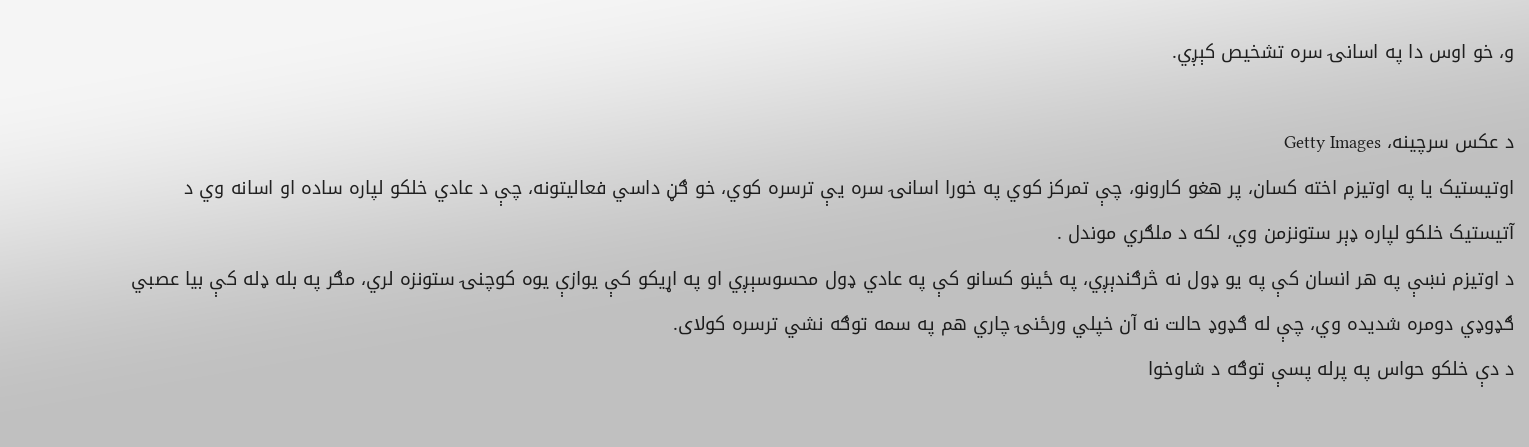و، خو اوس دا په اسانۍ سره تشخیص کېږي.

د عکس سرچینه، Getty Images
اوتیستیک یا په اوتیزم اخته کسان، پر هغو کارونو، چې تمرکز کوي په خورا اسانۍ سره یې ترسره کوي، خو ګڼ داسي فعالیتونه، چې د عادي خلکو لپاره ساده او اسانه وي د آتیستیک خلکو لپاره ډېر ستونزمن وي، لکه د ملګري موندل .
د اوتیزم نښې په هر انسان کې په یو ډول نه څرګندېږي، په ځینو کسانو کې په عادي ډول محسوسېږي او په اړیکو کې یوازې یوه کوچنۍ ستونزه لري، مګر په بله ډله کې بیا عصبي ګډوډي دومره شدیده وي، چې له ګډوډ حالت نه آن خپلي ورځنۍ چاري هم په سمه توګه نشي ترسره کولای.
د دې خلکو حواس په پرله پسې توګه د شاوخوا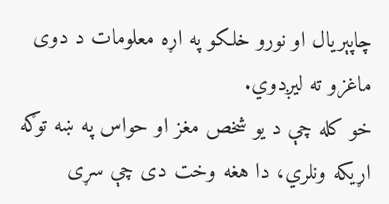چاپېریال او نورو خلکو په اړه معلومات د دوی ماغزو ته لیږدوي.
خو کله چې د یو شخص مغز او حواس په ښه توګه اړیکه ونلري، دا هغه وخت دی چې سړی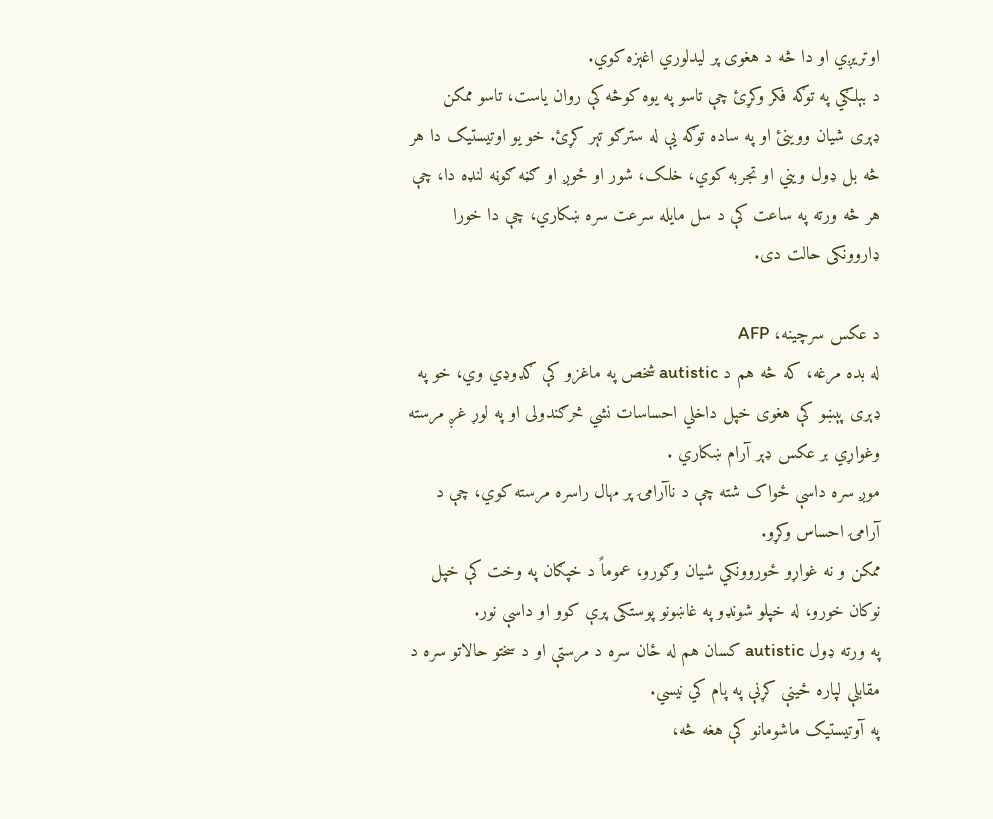اوتریږي او دا څه د هغوی پر لیدلوري اغېزه کوي.
د بېلګي په توګه فکر وکړئ چې تاسو په یوه کوڅه کې روان یاست، تاسو ممکن ډېری شیان ووینئ او په ساده توګه یې له سترګو تېر کړئ. خو یو اوتیستیک دا هر څه بل ډول ویني او تجربه کوي، خلک، شور او ځوږ او ګڼه ګوڼه لنډه دا، چې هر څه ورته په ساعت کې د سل مایله سرعت سره ښکاري، چې دا خورا ډاروونکی حالت دی.

د عکس سرچینه، AFP
له بده مرغه، که څه هم د autistic شخص په ماغزو کې ګډوډي وي، خو په ډېری پېښو کې هغوی خپل داخلي احساسات نشي څرګندولی او په لوړ غږ مرسته وغواړي بر عکس ډېر آرام ښکاري .
موږ سره داسې ځواک شته چې د ناآرامۍ پر مهال راسره مرسته کوي، چې د آرامۍ احساس وکړو.
ممکن و نه غواړو ځوروونکي شیان وګورو، عموماً د خپګان په وخت کې خپل نوکان خورو، له خپلو شونډو په غاښونو پوستکی پرې کوو او داسې نور.
په ورته ډول autistic کسان هم له ځان سره د مرستې او د سختو حالاتو سره د مقابلې لپاره ځینې کړنې په پام کي نیسي.
په آوتیستیک ماشومانو کې هغه څه،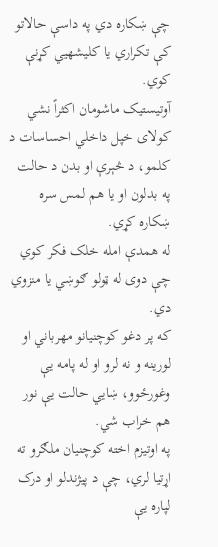چې ښکاره دي په داسې حالاتو کې تکراري یا کلیشهیي کړنې کوي.
آوتیستیک ماشومان اکثراً نشي کولای خپل داخلي احساسات د کلمو، د څېرې او بدن د حالت په بدلون او یا هم لمس سره ښکاره کړي.
له همدې امله خلک فکر کوي چې دوی له ټولو ګوښي یا منزوي دي.
که پر دغو کوچنیانو مهرباني او لورینه و نه لرو او له پامه یې وغورځوو، ښایي حالت یې نور هم خراب شي.
په اوتیزم اخته کوچنیان ملګرو ته اړتیا لري، چې د پیژندلو او درک لپاره یې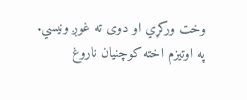وخت ورکړي او دوی ته غوږ ونیسي.
په اوتیزم اخته کوچنیان ناروغ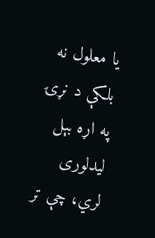یا معلول نه بلکې د نړۍ په اړه بېل لیدلوری لري، چې تر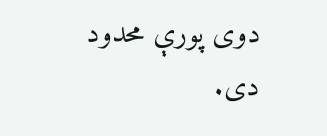دوی پورې محدود دی.